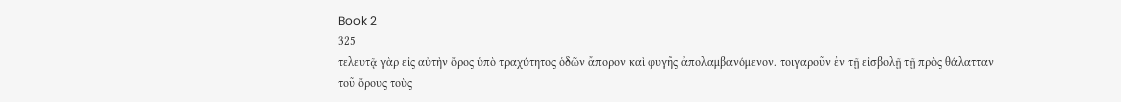Book 2
325
τελευτᾷ γὰρ εἰς αὐτὴν ὄρος ὑπὸ τραχύτητος ὁδῶν ἄπορον καὶ φυγῆς ἀπολαμβανόμενον. τοιγαροῦν ἐν τῇ εἰσβολῇ τῇ πρὸς θάλατταν τοῦ ὄρους τοὺς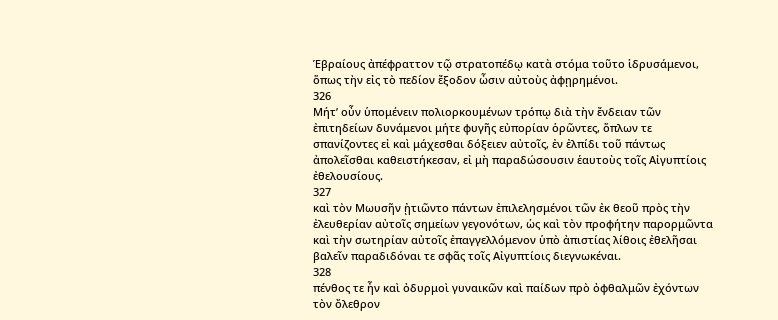Ἑβραίους ἀπέφραττον τῷ στρατοπέδῳ κατὰ στόμα τοῦτο ἱδρυσάμενοι, ὅπως τὴν εἰς τὸ πεδίον ἔξοδον ὦσιν αὐτοὺς ἀφῃρημένοι.
326
Μήτʼ οὖν ὑπομένειν πολιορκουμένων τρόπῳ διὰ τὴν ἔνδειαν τῶν ἐπιτηδείων δυνάμενοι μήτε φυγῆς εὐπορίαν ὁρῶντες, ὅπλων τε σπανίζοντες εἰ καὶ μάχεσθαι δόξειεν αὐτοῖς, ἐν ἐλπίδι τοῦ πάντως ἀπολεῖσθαι καθειστήκεσαν, εἰ μὴ παραδώσουσιν ἑαυτοὺς τοῖς Αἰγυπτίοις ἐθελουσίους.
327
καὶ τὸν Μωυσῆν ᾐτιῶντο πάντων ἐπιλελησμένοι τῶν ἐκ θεοῦ πρὸς τὴν ἐλευθερίαν αὐτοῖς σημείων γεγονότων, ὡς καὶ τὸν προφήτην παρορμῶντα καὶ τὴν σωτηρίαν αὐτοῖς ἐπαγγελλόμενον ὑπὸ ἀπιστίας λίθοις ἐθελῆσαι βαλεῖν παραδιδόναι τε σφᾶς τοῖς Αἰγυπτίοις διεγνωκέναι.
328
πένθος τε ἦν καὶ ὀδυρμοὶ γυναικῶν καὶ παίδων πρὸ ὀφθαλμῶν ἐχόντων τὸν ὄλεθρον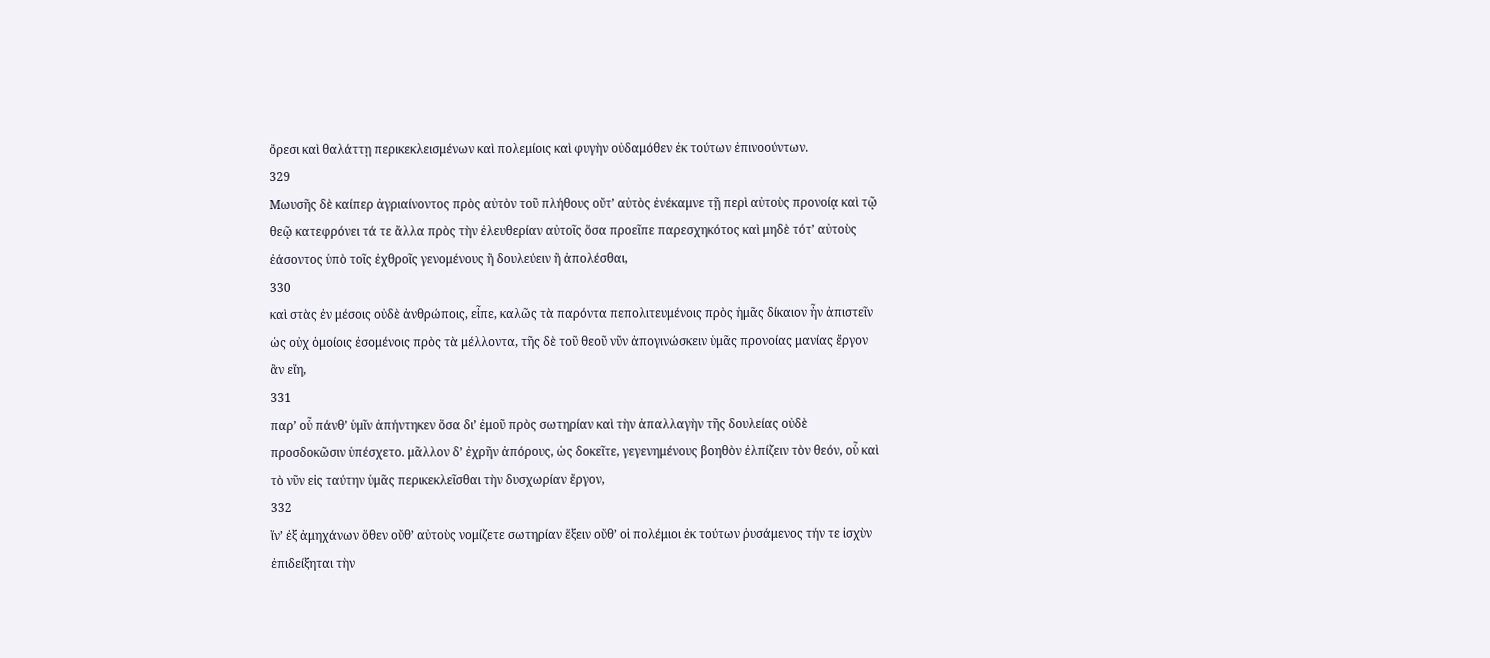ὄρεσι καὶ θαλάττῃ περικεκλεισμένων καὶ πολεμίοις καὶ φυγὴν οὐδαμόθεν ἐκ τούτων ἐπινοούντων.
329
Μωυσῆς δὲ καίπερ ἀγριαίνοντος πρὸς αὐτὸν τοῦ πλήθους οὔτʼ αὐτὸς ἐνέκαμνε τῇ περὶ αὐτοὺς προνοίᾳ καὶ τῷ θεῷ κατεφρόνει τά τε ἄλλα πρὸς τὴν ἐλευθερίαν αὐτοῖς ὅσα προεῖπε παρεσχηκότος καὶ μηδὲ τότʼ αὐτοὺς ἐάσοντος ὑπὸ τοῖς ἐχθροῖς γενομένους ἢ δουλεύειν ἢ ἀπολέσθαι,
330
καὶ στὰς ἐν μέσοις οὐδὲ ἀνθρώποις, εἶπε, καλῶς τὰ παρόντα πεπολιτευμένοις πρὸς ἡμᾶς δίκαιον ἦν ἀπιστεῖν ὡς οὐχ ὁμοίοις ἐσομένοις πρὸς τὰ μέλλοντα, τῆς δὲ τοῦ θεοῦ νῦν ἀπογινώσκειν ὑμᾶς προνοίας μανίας ἔργον ἂν εἴη,
331
παρʼ οὗ πάνθʼ ὑμῖν ἀπήντηκεν ὅσα διʼ ἐμοῦ πρὸς σωτηρίαν καὶ τὴν ἀπαλλαγὴν τῆς δουλείας οὐδὲ προσδοκῶσιν ὑπέσχετο. μᾶλλον δʼ ἐχρῆν ἀπόρους, ὡς δοκεῖτε, γεγενημένους βοηθὸν ἐλπίζειν τὸν θεόν, οὗ καὶ τὸ νῦν εἰς ταύτην ὑμᾶς περικεκλεῖσθαι τὴν δυσχωρίαν ἔργον,
332
ἵνʼ ἐξ ἀμηχάνων ὅθεν οὔθʼ αὐτοὺς νομίζετε σωτηρίαν ἕξειν οὔθʼ οἱ πολέμιοι ἐκ τούτων ῥυσάμενος τήν τε ἰσχὺν ἐπιδείξηται τὴν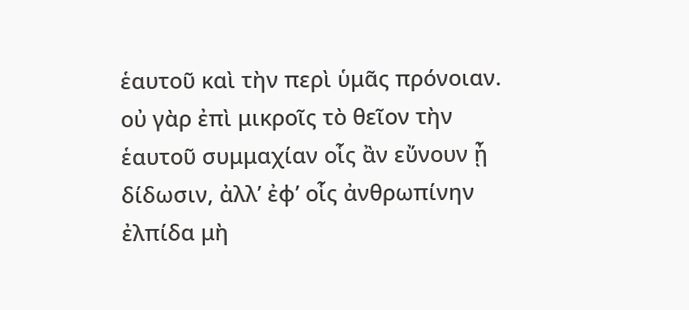ἑαυτοῦ καὶ τὴν περὶ ὑμᾶς πρόνοιαν. οὐ γὰρ ἐπὶ μικροῖς τὸ θεῖον τὴν ἑαυτοῦ συμμαχίαν οἷς ἂν εὔνουν ᾖ δίδωσιν, ἀλλʼ ἐφʼ οἷς ἀνθρωπίνην ἐλπίδα μὴ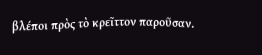βλέποι πρὸς τὸ κρεῖττον παροῦσαν.